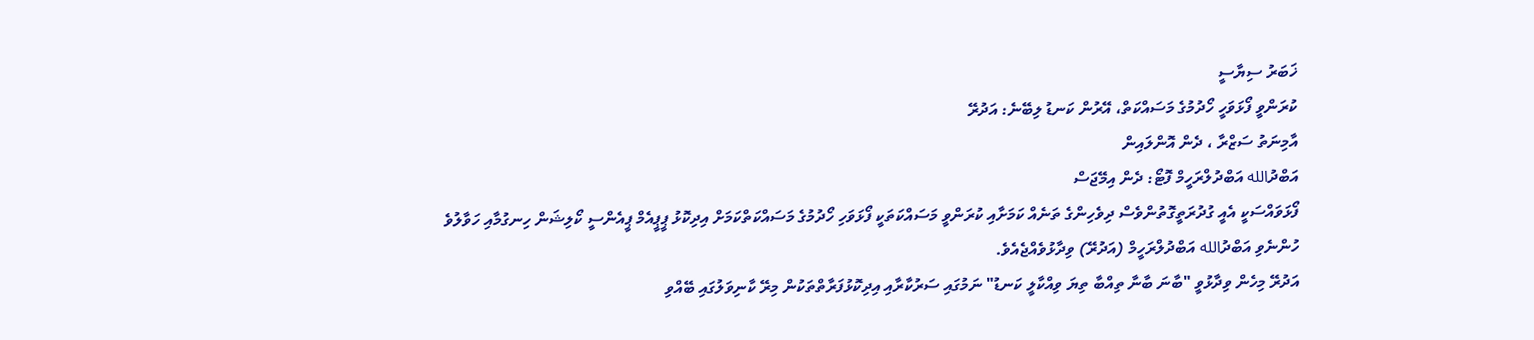ޚަބަރު ސިޔާސީ
ކުރަންވީ ފޯޅަވަހީ ހޯދުމުގެ މަސައްކަތް، އޭރުން ކަނޑު ލިބޭނެ: އަދުރޭ
އާމިނަތު ސަޒްރާ ، ދެން އޮންލައިން
އަބްދުالله އަބްދުލްރަހީމް ފޮޓޯ: ދެން އިމޭޖަސް
ފޯޅަވައްސަކީ އެއީ ގުދުރަތީގޮތުންވެސް ދިވެހިންގެ ތަނެއް ކަމަށާއި ކުރަންވީ މަސައްކަތަކީ ފޯޅަވަހި ހޯދުމުގެ މަސައްކަތްކަމަށް އިދިކޮޅު ޕީޕީއެމް ޕީއެންސީ ކޯލިޝަން ހިނގުމާއި ހަވާލުވެ ހުންނެވި އަބްދުالله އަބްދުލްރަހީމް (އަދުރޭ) ވިދާޅުވެއްޖެއެވެ.
އަދުރޭ މިހެން ވިދާޅުވީ "ބާނަ ބާނާ ތިއްބާ ތިޔަ ވިއްކާލީ ކަނޑު" ނަމުގައި ސަރުކާރާއި އިދިކޮޅުފަރާތްތަކުން މިރޭ ކާނިވަލުގައި ބޭއްވި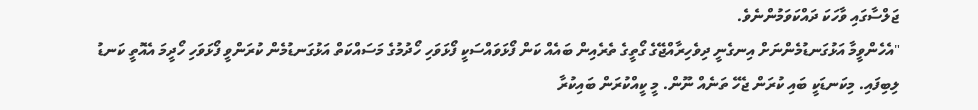ޖަލްސާގައި ވާހަކަ ދައްކަވަމުންނެވެ.
"އެހެންވީމާ އަޅުގަނޑުމެންނަށް އިނގެނީ ދިވެހިރާއްޖޭގެ ގޯތީގެ ތެރެއިން ބައެއް ކަން ފޯޅަވައްސަކީ ފޯޅަވަހި ހޯދުމުގެ މަސައްކަތް އަޅުގަނޑުމެން ކުރަންވީ ފޯޅަވަހި ހޯދީމަ އެއޮތީ ކަނޑު ލިބިފައި. މިކަނޑަކީ ބައި ކުރަން ޖެހޭ ތަނެއް ނޫން. މީ ކީއްކުރަން ބައިކުރާ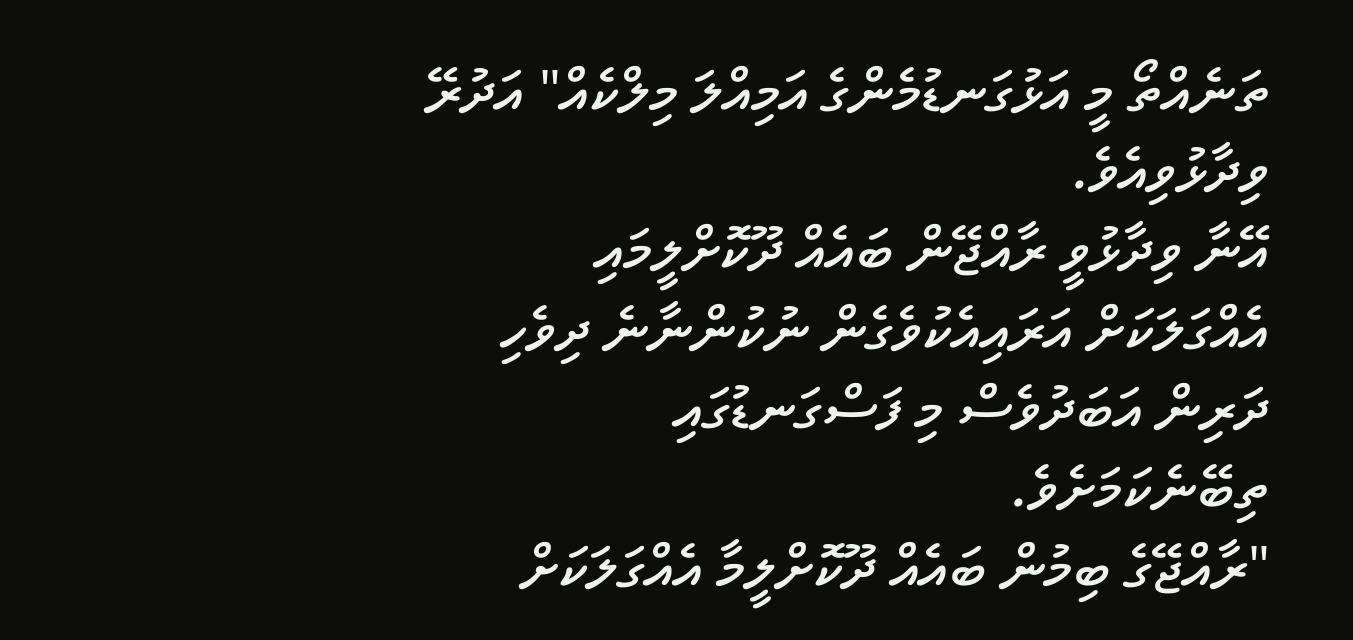ތަނެއްތޯ މީ އަޅުގަނޑުމެންގެ އަމިއްލަ މިލްކެއް" އަދުރޭ ވިދާޅުވިއެވެ.
އޭނާ ވިދާޅުވީ ރާއްޖޭން ބައެއް ދޫކޮށްލީމައި އެއްގަލަކަށް އަރައިއެކުވެގެން ނުކުންނާނެ ދިވެހި ދަރިން އަބަދުވެސް މި ފަސްގަނޑުގައި ތިބޭނެކަމަށެވެ.
"ރާއްޖޭގެ ބިމުން ބައެއް ދޫކޮށްލީމާ އެއްގަލަކަށް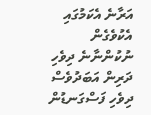އަރާނެ އެކަމުގައި އެކުވެގެން ނުކުންނާނެ ދިވެހި ދަރިން އަބަދުވެސް ދިވެހި ފަސްގަނޑުން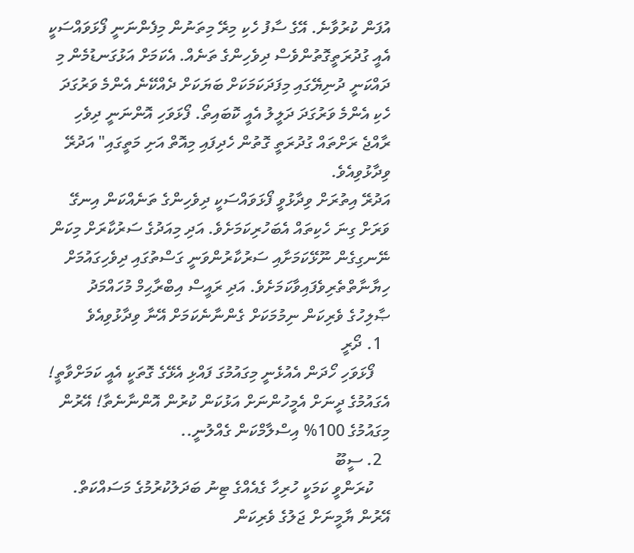އުފަން ކުރުވާނެ. އޭގެ ސާފު ހެކި މިރޭ މިތަނުން މިފެންނަނީ ފޯޅަވައްސަކީ އެއީ ގުދުރަތީގޮތުންވެސް ދިވެހިންގެ ތަނެއް. އެކަމަށް އަޅުގަނޑުމެން މި ދައްކަނީ ދުނިޔޭގައި މިފަދަކަމަކަށް ބަޔަކަށް ދެއްކޭނެ އެންމެ ވަރުގަދަ ހެކި އެންމެ ވަރުގަދަ ދަލީލު އެއީ ކޮބައިތޯ. ފޯޅަވަހި އޮންނަނީ ދިވެހި ރާއްޖެ ރަށްތައް ގުދުރަތީ ގޮތުން ހެދިފައި މިއޮތް އަށި މަތީގައި" އަދުރޭ ވިދާޅުވިއެވެ.
އަދުރޭ އިތުރަށް ވިދާޅުވީ ފޯޅަވައްސަކީ ދިވެހިންގެ ތަނެއްކަން އިނގޭ ވަރަށް ގިނަ ހެކިތައް އެބަހުރިކަމަށެވެ. އަދި މިއަދުގެ ސަރުކާރަށް މިކަން ނޭނގިގެން ނޫޅޭކަމަށާއި ސަރުކާރުންވަނީ ގަސްތުގައި ދިވެހިގައުމަށް ހިޔާނާތްތެރިވެފައިވާކަމަށެވެ. އަދި ރައީސް އިބްރާޙިމް މުހައްމަދު ޞާލިހުގެ ވެރިކަން ނިމުމަކަށް ގެންނާނެކަމަށް އޭނާ ވިދާޅުވިއެވެ
  1. ދޯރީ
    ފޯޅަވަހި ހޯދަން އެއުޅެނީ މިގައުމުގަ ފައްޅި އެޅޭގެ ގޮތަކީ އެއީ ކަމަށްވާތީ! އެގައުމުގެ ދީނަށް އެމީހުންނަށް އަޅުކަން ކުރުން އޮންނާނެތާ! އޭރުން މިގައުމުގެ 100% އިސްލާމްކަން ގެއްލުނީ..
  2. ސީބޫ
    ކުރަންވީ ކަމަކީ ހުރިހާ ގެއެއްގެ ޓިނު ބަދަލުކުރުމުގެ މަސައްކަތް. އޭރުން ޔާމީނަށް ޖަލުގެ ވެރިކަން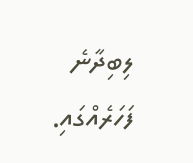ލިބިދާނެ ފަހަރެއްގައި.